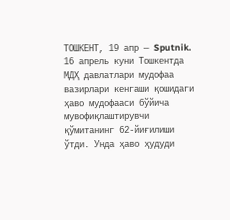ТОШКЕНТ, 19 апр — Sputnik. 16 апрель куни Тошкентда МДҲ давлатлари мудофаа вазирлари кенгаши қошидаги ҳаво мудофааси бўйича мувофиқлаштирувчи қўмитанинг 62-йиғилиши ўтди. Унда ҳаво ҳудуди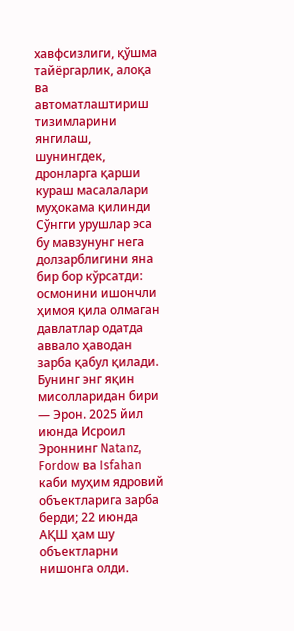хавфсизлиги, қўшма тайёргарлик, алоқа ва автоматлаштириш тизимларини янгилаш, шунингдек, дронларга қарши кураш масалалари муҳокама қилинди
Сўнгги урушлар эса бу мавзунунг нега долзарблигини яна бир бор кўрсатди: осмонини ишончли ҳимоя қила олмаган давлатлар одатда аввало ҳаводан зарба қабул қилади.
Бунинг энг яқин мисолларидан бири — Эрон. 2025 йил июнда Исроил Эроннинг Natanz, Fordow ва Isfahan каби муҳим ядровий объектларига зарба берди; 22 июнда АҚШ ҳам шу объектларни нишонга олди.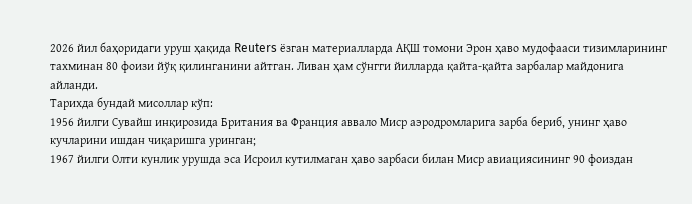2026 йил баҳоридаги уруш ҳақида Reuters ёзган материалларда АҚШ томони Эрон ҳаво мудофааси тизимларининг тахминан 80 фоизи йўқ қилинганини айтган. Ливан ҳам сўнгги йилларда қайта-қайта зарбалар майдонига айланди.
Тарихда бундай мисоллар кўп:
1956 йилги Сувайш инқирозида Британия ва Франция аввало Миср аэродромларига зарба бериб, унинг ҳаво кучларини ишдан чиқаришга уринган;
1967 йилги Олти кунлик урушда эса Исроил кутилмаган ҳаво зарбаси билан Миср авиациясининг 90 фоиздан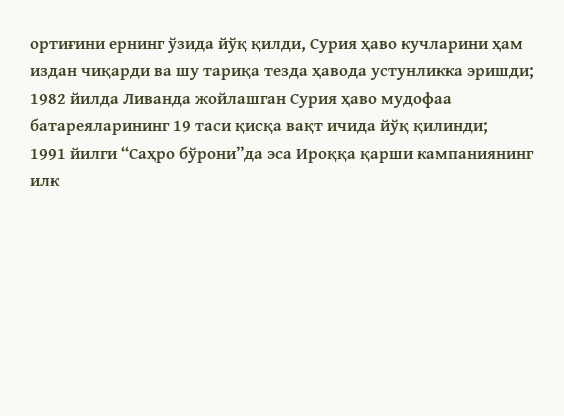ортиғини ернинг ўзида йўқ қилди, Сурия ҳаво кучларини ҳам издан чиқарди ва шу тариқа тезда ҳавода устунликка эришди;
1982 йилда Ливанда жойлашган Сурия ҳаво мудофаа батареяларининг 19 таси қисқа вақт ичида йўқ қилинди;
1991 йилги “Саҳро бўрони”да эса Ироққа қарши кампаниянинг илк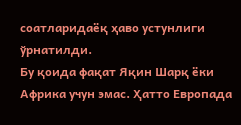соатларидаёқ ҳаво устунлиги ўрнатилди.
Бу қоида фақат Яқин Шарқ ёки Африка учун эмас. Ҳатто Европада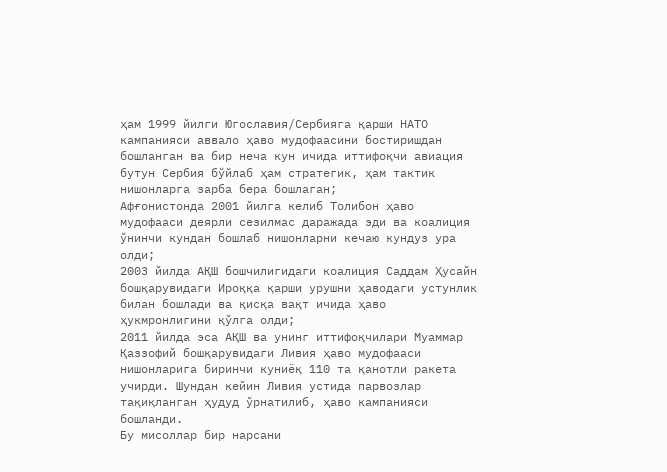ҳам 1999 йилги Югославия/Сербияга қарши НАТО кампанияси аввало ҳаво мудофаасини бостиришдан бошланган ва бир неча кун ичида иттифоқчи авиация бутун Сербия бўйлаб ҳам стратегик, ҳам тактик нишонларга зарба бера бошлаган;
Афғонистонда 2001 йилга келиб Толибон ҳаво мудофааси деярли сезилмас даражада эди ва коалиция ўнинчи кундан бошлаб нишонларни кечаю кундуз ура олди;
2003 йилда АҚШ бошчилигидаги коалиция Саддам Ҳусайн бошқарувидаги Ироққа қарши урушни ҳаводаги устунлик билан бошлади ва қисқа вақт ичида ҳаво ҳукмронлигини қўлга олди;
2011 йилда эса АҚШ ва унинг иттифоқчилари Муаммар Қаззофий бошқарувидаги Ливия ҳаво мудофааси нишонларига биринчи куниёқ 110 та қанотли ракета учирди. Шундан кейин Ливия устида парвозлар тақиқланган ҳудуд ўрнатилиб, ҳаво кампанияси бошланди.
Бу мисоллар бир нарсани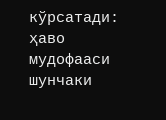кўрсатади: ҳаво мудофааси шунчаки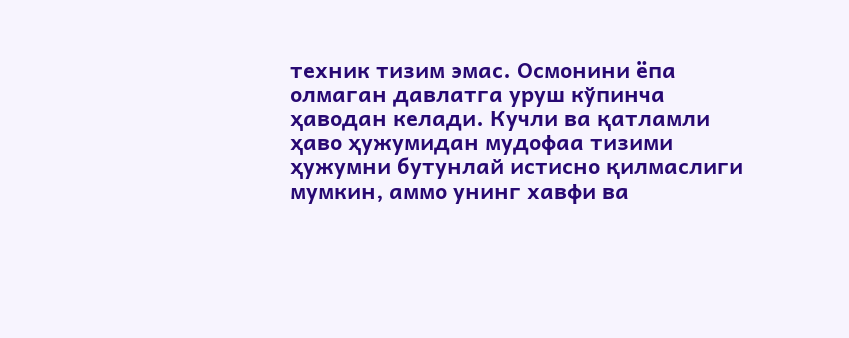техник тизим эмас. Осмонини ёпа олмаган давлатга уруш кўпинча ҳаводан келади. Кучли ва қатламли ҳаво ҳужумидан мудофаа тизими ҳужумни бутунлай истисно қилмаслиги мумкин, аммо унинг хавфи ва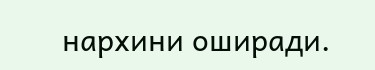нархини оширади.